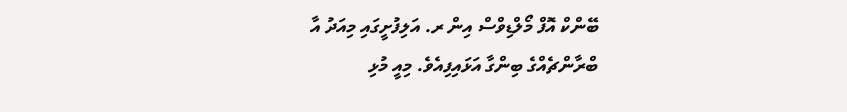ބޭންކް އޮފް މޯލްޑިވްސް އިން ރ. އަލިފުށީގައި މިއަދު އާ ބްރާންޗެއްގެ ބިންގާ އަޅައިފިއެވެ. މިއީ މުޅި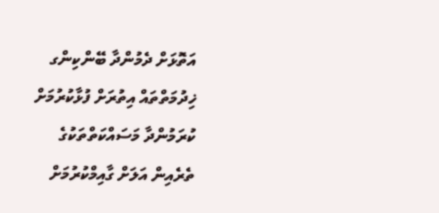އަތޮޅަށް ދެމުންދާ ބޭންކިންގ ޚިދުމަތްތައް އިތުރަށް ފުޅާކުރުމަށް ކުރަމުންދާ މަސައްކަތްތަކުގެ ތެރެއިން އަލަށް ގާއިމްކުރުމަށް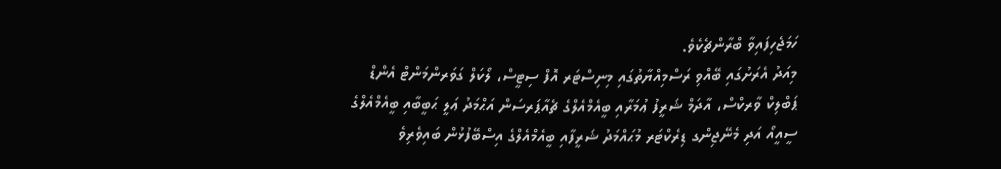ހަމަޖެހިފައިވާ ބްރާންޗެކެވެ.
މިއަދު އެރަށުގައި ބޭއްވި ރަސްމިއްޔާތުގައި މިނިސްޓަރ އޮފް ސިޓީސް، ލޯކަލް ގަވަރންމަންޓް އެންޑް ޕަބްލިކް ވާރކްސް، އާދަމް ޝަރީފު ޢުމަރާއި ބީއެމްއެލްގެ ޗެއާޕަރސަން އަޙްމަދު ޢަލީ ޙަބީބާއި ބީއެމްއެލްގެ ސީއީއޯ އަދި މެނޭޖިންގ ޑިރެކްޓަރ މުޙައްމަދު ޝަރީފާއި ބީއެމްއެލްގެ އިސްބޭފުޅުން ބައިވެރިވެ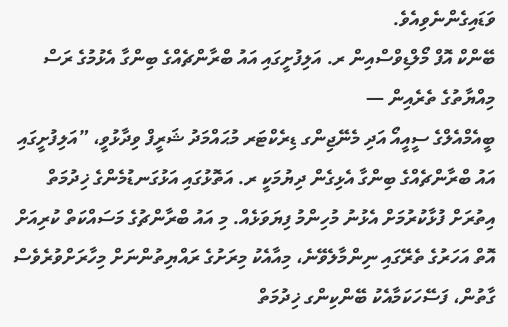ވަޑައިގެންނެވިއެވެ.
ބޭންކް އޮފް މޯލްޑިވްސްއިން ރ. އަލިފުށީގައި އައު ބްރާންޗެއްގެ ބިންގާ އެޅުމުގެ ރަސް މިއްޔާތުގެ ތެރެއިން —
ބީއެމްއެލްގެ ސީއީއޯ އަދި މެނޭޖިންގ ޑިރެކްޓަރ މުޙައްމަދު ޝަރީފް ވިދާޅުވީ، ”އަލިފުށީގައި އައު ބްރާންޗެއްގެ ބިންގާ އެޅިގެން ދިޔުމަކީ ރ. އަތޮޅުގައި އަޅުގަނޑުމެންގެ ޚިދުމަތް އިތުރަށް ފުޅާކުރުމަށް އެޅުނު މުހިންމު ފިޔަވަޅެއް. މި އައު ބްރާންޗުގެ މަސައްކަތް ކުރިއަށް އޮތް އަހަރުގެ ތެރޭގައި ނިންމާލެވޭނެ، މިއާއެކު މިރަށުގެ ރައްޔިތުންނަށް މިހާރަށްވުރެވެސް ގާތުން، ފަސޭހަކަމާއެކު ބޭންކިންގ ޚިދުމަތް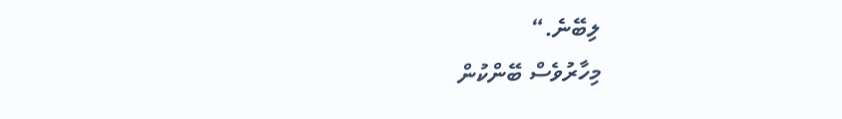ލިބޭނެ.“
މިހާރުވެސް ބޭންކުން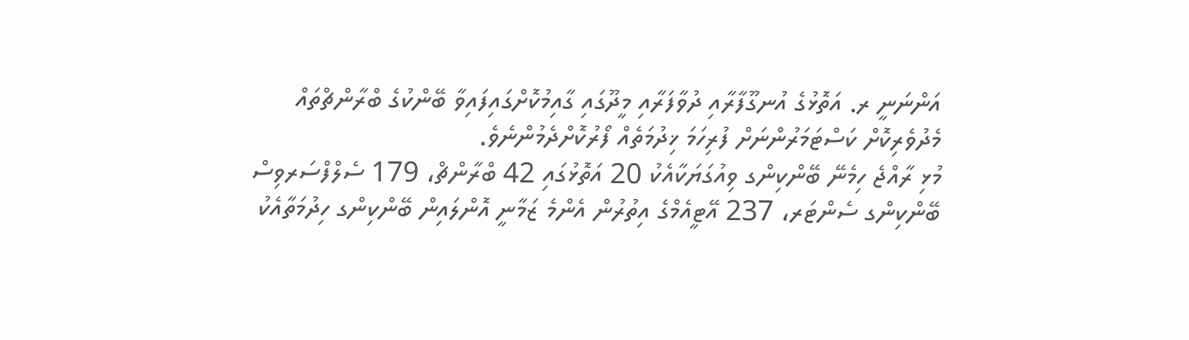އަންނަނީ ރ. އަތޮޅުގެ އުނގޫފާރާއި ދުވާފަރާއި މީދޫގައި ގާއިމުކޮށްގައިފައިވާ ބޭންކުގެ ބްރާންޗްތައް މެދުވެރިކޮށް ކަސްޓަމަރުންނަށް ފުރިހަމަ ޚިދުމަތެއް ފޯރުކޮށްދެމުންނެވެ.
މުޅި ރާއްޖެ ހިމެނޭ ބޭންކިންގ ވިއުގަޔަކާއެކު 20 އަތޮޅުގައި 42 ބްރާންޗް، 179 ސެލްފްސަރވިސް ބޭންކިންގ ސެންޓަރ، 237 އޭޓީއެމްގެ އިތުރުން އެންމެ ޒަމާނީ އޮންލައިން ބޭންކިންގ ހިދުމަތާއެކު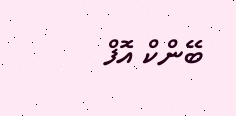ބޭންކް އޮފް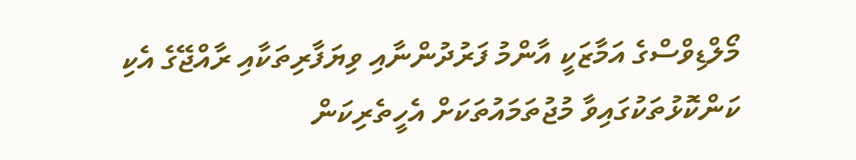މޯލްޑިވްސްގެ އަމާޒަކީ އާންމު ފަރުދުންނާއި ވިޔަފާރިތަކާއި ރާއްޖޭގެ އެކި ކަންކޮޅުތަކުގައިވާ މުޖުތަމައުތަކަށް އެހީތެރިކަން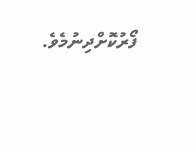ފޯރުކޮށްދިނުމެވެ.